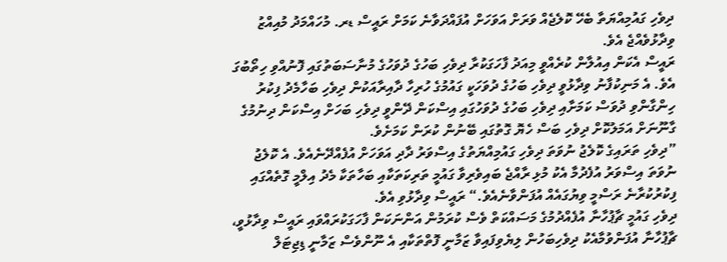ދިވެހި ގައުމިއްޔަތާ ބެހޭ ކޮލެޖެއް ވަރަށް އަވަހަށް އުފައްދަވާނެ ކަމަށް ރައީސް ޑރ. މުހައްމަދު މުއިއްޒު ވިދާޅުވެއްޖެ އެވެ.
ރައީސް އެކަން އިއުލާން ކުރެއްވީ މިއަދު ފާހަގަކުރާ ދިވެހި ބަހުގެ ދުވަހުގެ މުނާސަބަތުގައި ފޮނުއްވި ހިތޯބުގަ އެވެ. އެ މަނިކުފާނު ވިދާޅުވީ ދިވެހި ބަހުގެ ދުވަހަކީ ގައުމުގެ ހުރިހާ ދާއިރާއަކުން ދިވެހި ބަހާމެދު ފިކުރު ހިންގާންވި ދުވަސް ކަމަށާއި ދިވެހި ބަހުގެ ދުވަހުގައި އިސްކަން ދޭންވީ ދިވެހި ބަހަށް އިސްކަން ދިނުމުގެ ގާނޫނަށް އަމަލުކޮށް ދިވެހި ބަސް ހެޔޮ ގޮތުގައި ބޭނުން ކުރަން ކަމަށެވެ.
”ދިވެހި ތަރައިގެ ކޮލެޖު ނުވަތަ ދިވެހި ގައުމިއްޔަތުގެ އިސްވަރު ދާދި އަވަހަށް އުފެއްދޭނެއެވެ. އެ ކޮލެޖު ނުވަތަ އިސްވަރު އުފެދުމާ އެކު މުޅި ރާއްޖެ ބައިވެރިވާ ގައުމީ ތަރިކަތަކާއި ބަހާތަކާ މެދު އިލްމީ ގޮތެއްގައި ފިކުރުކުރާނެ ރަސްމީ ވިޔުގައެއް އުފަންވާނެއެވެ.“ ރައީސް ވިދާޅުވި އެވެ.
ދިވެހި ގައުމީ ޗާޕުހާނާ އުފެއްދުމުގެ މަސައްކަތް ވެސް ކުރަމުން އަންނަކަން ފާހަގަކުރައްވައި ރައީސް ވިދާޅުވީ، ޗާޕުހާނާ އުފަންވުމާއެކު ދިވެހިބަހުން ލިޔެވިފައިވާ ޒަމާނީ ފޮތްތަކާއި އެ ނޫންވެސް ޒަމާނީ ޑިޖިޓަލް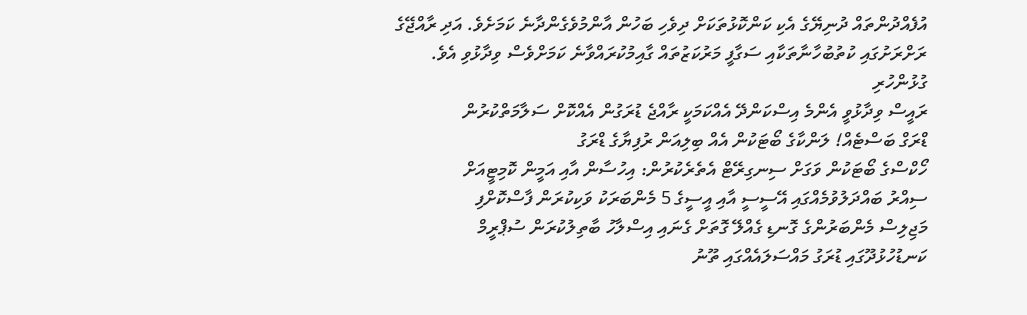އުފެއްދުންތައް ދުނިޔޭގެ އެކި ކަންކޮޅުތަކަށް ދިވެހި ބަހުން އާންމުވެގެންދާނެ ކަމަށެވެ. އަދި ރާއްޖޭގެ ރަށްރަށުގައި ކުތުބުހާނާތަކާއި ސަގާފީ މަރުކަޒުތައް ގާއިމުކުރައްވާނެ ކަމަށްވެސް ވިދާޅުވި އެވެ.
ގުޅުންހުރި
ރައީސް ވިދާޅުވީ އެންމެ އިސްކަންދޭ އެއްކަމަކީ ރާއްޖެ ޑުރަގުން އެއްކޮށް ސަލާމަތްކުރުން
ޑްރަގް ބަސްޓެއް! ލަންކާގެ ބޯޓަކުން އެއް ބިލިއަން ރުފިޔާގެ ޑްރަގު
ހޯކްސްގެ ބޯޓަކުން ވަގަށް ސިނގިރޭޓް އެތެރެކުރުން: އިހުސާން އާއި އަމީން ކޮމިޓީއަށް
ސިއްރު ބައްދަލުވުމެއްގައި އޭސީސީ އާއި އީސީގެ 5 މެންބަރަކު ވަކިކުރަން ފާސްކޮށްފި
މަޖިލިސް މެންބަރުންގެ ގޮނޑި ގެއްލޭ ގޮތަށް ގެނައި އިސްލާހު ބާތިލުކުރަން ސުޕްރީމް
ކަނޑުހުޅުދޫގައި ޑުރަގު މައްސަލައެއްގައި ތޫނު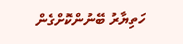ހަތިޔާރު ބޭނުންކޮށްގެން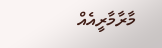މާރާމާރީއެއް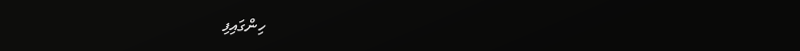ހިންގައިފި